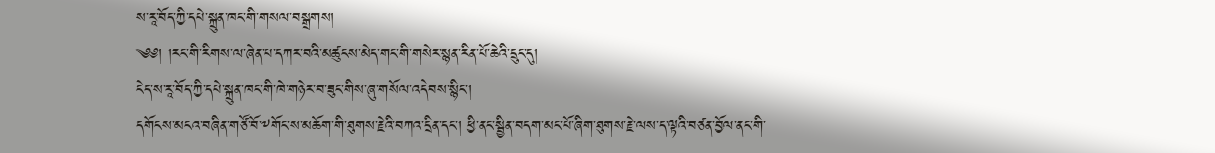ས་རཱ་བོད་ཀྱི་དཔེ་སྐྲུན་ཁང་གི་གསལ་བསྒྲགས།
༄༅། །རང་གི་རིགས་ལ་ཞེན་པ་དཀར་བའི་མཚུངས་མེད་གང་གི་གསེར་སྙན་རིན་པོ་ཆེའི་དྲུང་དུ།
ངེད་ས་རཱ་བོད་ཀྱི་དཔེ་སྐྲུན་ཁང་གི་ཁེ་གཉེར་བ་ཟུང་གིས་ཞུ་གསོལ་འདེབས་སྙིང་།
དགོངས་མངའ་བཞིན་གཙོ་བོ་༸གོང་ས་མཆོག་གི་ཐུགས་རྗེའི་བཀའ་དྲིན་དང་། ཕྱི་ནང་སྦྱིན་བདག་མང་པོ་ཞིག་ཐུགས་རྗེ་ལས་ད་ལྟའི་བཙན་བྱོལ་ནང་གི་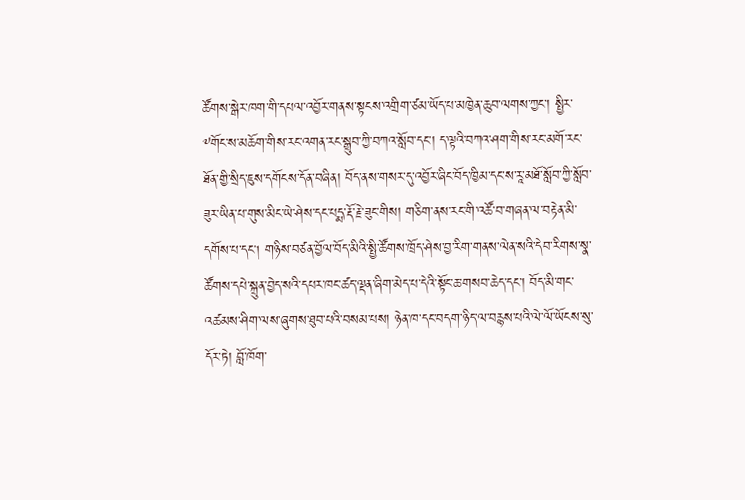ཚོགས་སྒེར་ཁག་གི་དཔལ་འབྱོར་གནས་སྟངས་འགྲིག་ཙམ་ཡོད་པ་མཁྱེན་ཆུབ་ལགས་ཀྱང་། སྤྱིར་༸གོང་ས་མཆོག་གིས་རང་འགན་རང་སྒྲུབ་ཀྱི་བཀའ་སློབ་དང་། ད་ལྟའི་བཀའ་ཤག་གིས་རང་མགོ་རང་ཐོན་གྱི་སྲིད་ཇུས་དགོངས་དོན་བཞིན། བོད་ནས་གསར་དུ་འབྱོར་ཞིང་བོད་ཁྱིམ་དང་ས་རཱ་མཐོ་སློབ་ཀྱི་སློབ་ཟུར་ཡིན་པ་གུས་མིང་ཡེ་ཤེས་དང་པདྨ་རྡོ་རྗེ་ཟུང་གིས། གཅིག་ནས་རང་གི་འཚོ་བ་གཞན་ལ་བརྟེན་མི་དགོས་པ་དང། གཉིས་བཙན་བྱོལ་བོད་མིའི་སྤྱི་ཚོགས་ཁྲོད་ཤེས་བྱ་རིག་གནས་ལེན་སའི་དེབ་རིགས་སྣ་ཚོགས་དཔེ་སྐྲུན་བྱེད་སའི་དཔར་ཁང་ཚད་ལྡན་ཞིག་མེད་པ་དེའི་སྟོང་ཆ་གསབ་ཆེད་དང་། བོད་མི་གང་འཚམས་ཤིག་ལས་ཞུགས་ཐུབ་པའི་བསམ་པས། ཉེན་ཁ་དང་བདག་ཉིད་ལ་བརྙས་པའི་ལེ་ལོ་ཡོངས་སུ་དོར་ཏེ། བློ་ཁོག་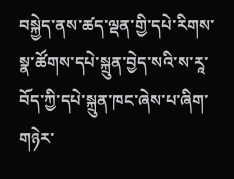བསྐྱེད་ནས་ཚད་ལྡན་གྱི་དཔེ་རིགས་སྣ་ཚོགས་དཔེ་སྐྲུན་བྱེད་སའི་ས་རཱ་བོད་ཀྱི་དཔེ་སྐྲུན་ཁང་ཞེས་པ་ཞིག་གཉེར་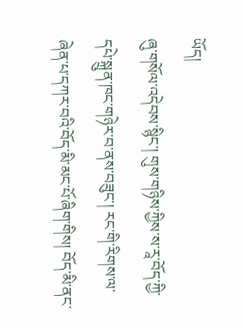ཡོད།
ཞུ་གསོལ་འདེབས་སྙིང་། གུས་གཉིས་ཀྱིས་ས་རཱ་བོད་ཀྱི་དཔེ་སྐྲུན་ཁང་གཉེར་བ་ནས་བཟུང་། རང་གི་རིགས་ལ་ཞེན་པ་དཀར་བའི་བོད་མི་མང་པོ་ཞིག་གིས། བོད་མི་ནང་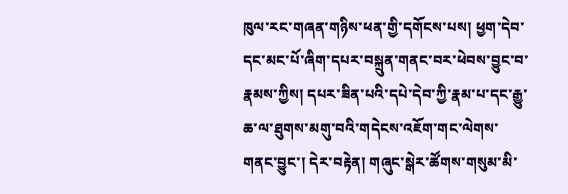ཁུལ་རང་གཞན་གཉིས་ཕན་གྱི་དགོངས་པས། ཕྱག་དེབ་དང་མང་པོ་ཞིག་དཔར་བསྐྲུན་གནང་བར་ཕེབས་བྱུང་བ་རྣམས་ཀྱིས། དཔར་ཟིན་པའི་དཔེ་དེབ་ཀྱི་རྣམ་པ་དང་རྒྱུ་ཆ་ལ་ཐུགས་མགུ་བའི་གདེངས་འཇོག་གང་ལེགས་གནང་བྱུང་། དེར་བརྟེན། གཞུང་སྒེར་ཚོགས་གསུམ་མི་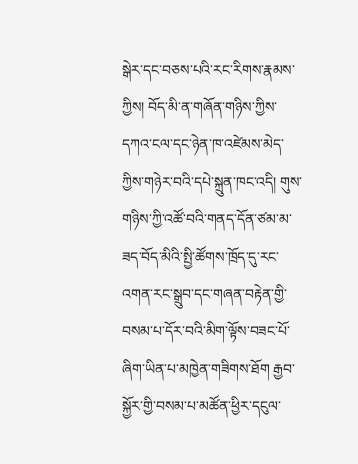སྒེར་དང་བཅས་པའི་རང་རིགས་རྣམས་ཀྱིས། བོད་མི་ན་གཞོན་གཉིས་ཀྱིས་དཀའ་ངལ་དང་ཉེན་ཁ་འཛེམས་མེད་ཀྱིས་གཉེར་བའི་དཔེ་སྐྲུན་ཁང་འདི། གུས་གཉིས་ཀྱི་འཚོ་བའི་གནད་དོན་ཙམ་མ་ཟད་བོད་མིའི་སྤྱི་ཚོགས་ཁྲོད་དུ་རང་འགན་རང་སྒྲུབ་དང་གཞན་བརྟེན་གྱི་བསམ་པ་དོར་བའི་མིག་ལྟོས་བཟང་པོ་ཞིག་ཡིན་པ་མཁྱེན་གཟིགས་ཐོག རྒྱབ་སྐྱོར་གྱི་བསམ་པ་མཚོན་ཕྱིར་དངུལ་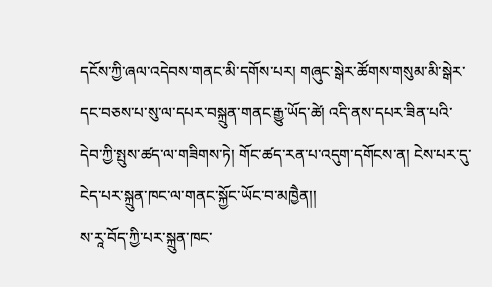དངོས་ཀྱི་ཞལ་འདེབས་གནང་མི་དགོས་པར། གཞུང་སྒེར་ཚོགས་གསུམ་མི་སྒེར་དང་བཅས་པ་སུ་ལ་དཔར་བསྐྲུན་གནང་རྒྱུ་ཡོད་ཚེ། འདི་ནས་དཔར་ཟིན་པའི་དེབ་ཀྱི་སྤུས་ཚད་ལ་གཟིགས་ཏེ། གོང་ཚད་རན་པ་འདུག་དགོངས་ན། ངེས་པར་དུ་ངེད་པར་སྐྲུན་ཁང་ལ་གནང་སྐྱོང་ཡོང་བ་མཁྱཻན།།
ས་རཱ་བོད་ཀྱི་པར་སྐྲུན་ཁང་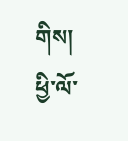གིས།
ཕྱི་ལོ་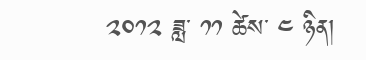༢༠༡༢ ཟླ་ ༡༡ ཚེས་ ༤ ཉིན།